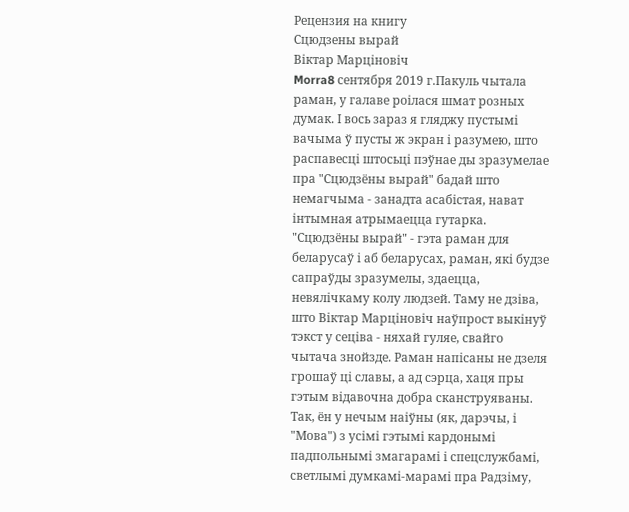Рецензия на книгу
Сцюдзены вырай
Віктар Марціновіч
Morra8 сентября 2019 г.Пакуль чытала раман, у галаве роілася шмат розных думак. І вось зараз я гляджу пустымі вачыма ў пусты ж экран і разумею, што распавесці штосьці пэўнае ды зразумелае пра "Сцюдзёны вырай" бадай што немагчыма - занадта асабістая, нават інтымная атрымаецца гутарка.
"Сцюдзёны вырай" - гэта раман для беларусаў і аб беларусах, раман, які будзе сапраўды зразумелы, здаецца, невялічкаму колу людзей. Таму не дзіва, што Віктар Марціновіч наўпрост выкінуў тэкст у сеціва - няхай гуляе, свайго чытача знойзде. Раман напісаны не дзеля грошаў ці славы, а ад сэрца, хаця пры гэтым відавочна добра сканструяваны. Так, ён у нечым наіўны (як, дарэчы, і "Мова") з усімі гэтымі кардонымі падпольнымі змагарамі і спецслужбамі, светлымі думкамі-марамі пра Радзіму,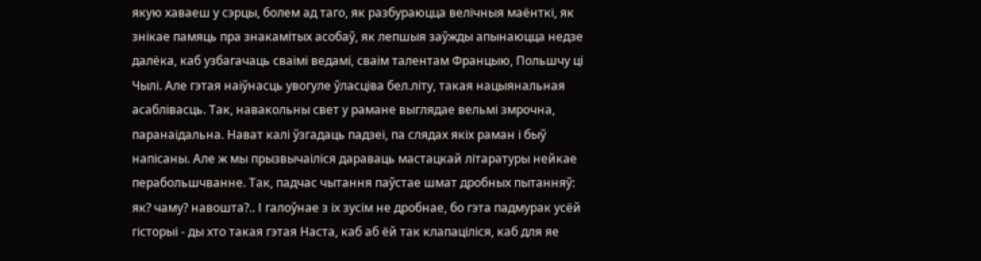якую хаваеш у сэрцы, болем ад таго, як разбураюцца велічныя маёнткі, як знікае памяць пра знакамітых асобаў, як лепшыя заўжды апынаюцца недзе далёка, каб узбагачаць сваімі ведамі, сваім талентам Францыю, Польшчу ці Чылі. Але гэтая наіўнасць увогуле ўласціва бел.літу, такая нацыянальная асаблівасць. Так, навакольны свет у рамане выглядае вельмі змрочна, паранаідальна. Нават калі ўзгадаць падзеі, па слядах якіх раман і быў напісаны. Але ж мы прызвычаіліся дараваць мастацкай літаратуры нейкае перабольшчванне. Так, падчас чытання паўстае шмат дробных пытанняў: як? чаму? навошта?.. І галоўнае з іх зусім не дробнае, бо гэта падмурак усёй гісторыі - ды хто такая гэтая Наста, каб аб ёй так клапаціліся, каб для яе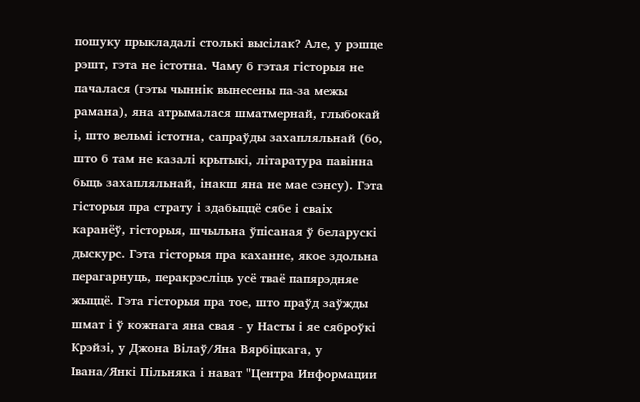пошуку прыкладалі столькі высілак? Але, у рэшце рэшт, гэта не істотна. Чаму б гэтая гісторыя не пачалася (гэты чыннік вынесены па-за межы рамана), яна атрымалася шматмернай, глыбокай і, што вельмі істотна, сапраўды захапляльнай (бо, што б там не казалі крытыкі, літаратура павінна быць захапляльнай, інакш яна не мае сэнсу). Гэта гісторыя пра страту і здабыццё сябе і сваіх каранёў, гісторыя, шчыльна ўпісаная ў беларускі дыскурс. Гэта гісторыя пра каханне, якое здольна перагарнуць, перакрэсліць усё тваё папярэдняе жыццё. Гэта гісторыя пра тое, што праўд заўжды шмат і ў кожнага яна свая - у Насты і яе сяброўкі Крэйзі, у Джона Вілаў/Яна Вярбіцкага, у Івана/Янкі Пільняка і нават "Центра Информации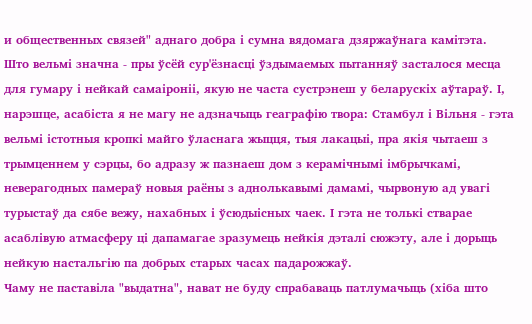и общественных связей" аднаго добра і сумна вядомага дзяржаўнага камітэта. Што вельмі значна - пры ўсёй сур'ёзнасці ўздымаемых пытанняў засталося месца для гумару і нейкай самаіроніі, якую не часта сустрэнеш у беларускіх аўтараў. І, нарэшце, асабіста я не магу не адзначыць геаграфію твора: Стамбул і Вільня - гэта вельмі істотныя кропкі майго ўласнага жыцця, тыя лакацыі, пра якія чытаеш з трымценнем у сэрцы, бо адразу ж пазнаеш дом з керамічнымі імбрычкамі, неверагодных памераў новыя раёны з аднолькавымі дамамі, чырвоную ад увагі турыстаў да сябе вежу, нахабных і ўсюдыісных чаек. І гэта не толькі стварае асаблівую атмасферу ці дапамагае зразумець нейкія дэталі сюжэту, але і дорыць нейкую настальгію па добрых старых часах падарожжаў.
Чаму не паставіла "выдатна", нават не буду спрабаваць патлумачыць (хіба што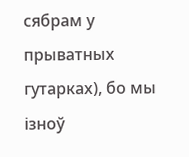сябрам у прыватных гутарках), бо мы ізноў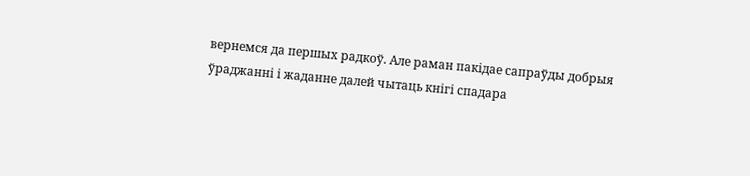вернемся да першых радкоў. Але раман пакідае сапраўды добрыя ўраджанні і жаданне далей чытаць кнігі спадара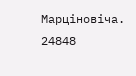Марціновіча.
24848